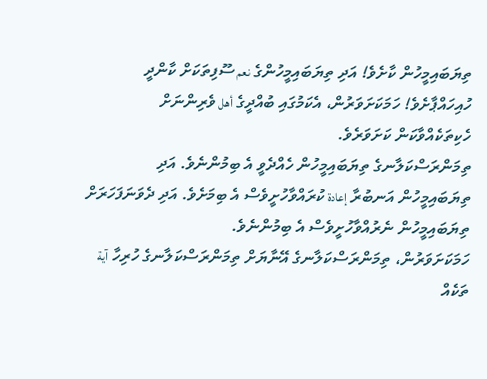ތިޔަބައިމީހުން ކާށެވެ! އަދި ތިޔަބައިމީހުންގެ نعم ސޫފިތަކަށް ކާންދީ ހުއިހައްޕާށެވެ! ހަމަކަށަވަރުން، އެކަމުގައި ބުއްދީގެ أهل ވެރިންނަށް ހެކިތަކެއްވާކަން ކަށަވަރެވެ.
ތިމަންރަސްކަލާނގެ ތިޔަބައިމީހުން ހެއްދެވީ އެ ބިމުންނެވެ. އަދި ތިޔަބައިމީހުން އަނބުރާ إعادة ކުރައްވާހުށީވެސް އެ ބިމަށެވެ. އަދި ދެވަނަފަހަރަށް ތިޔަބައިމީހުން ނެރުއްވާހުށީވެސް އެ ބިމުންނެވެ.
ހަމަކަށަވަރުން، ތިމަންރަސްކަލާނގެ އޭނާޔަށް ތިމަންރަސްކަލާނގެ ހުރިހާ آية ތަކެއް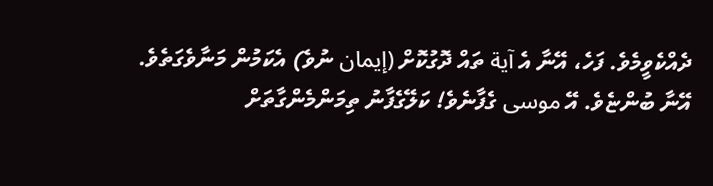ދެއްކެވީމެވެ. ފަހެ، އޭނާ އެ آية ތައް ދޮގުކޮށް (إيمان ނުވެ) އެކަމުން މަނާވެގަތެވެ.
އޭނާ ބުންޏެވެ. އޭ موسى ގެފާނެވެ! ކަލޭގެފާނު ތިމަންމެންގާތަށް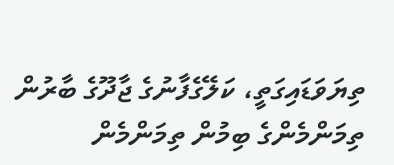ތިޔަވަޑައިގަތީ، ކަލޭގެފާނުގެ ޖާދޫގެ ބާރުން ތިމަންމެންގެ ބިމުން ތިމަންމެން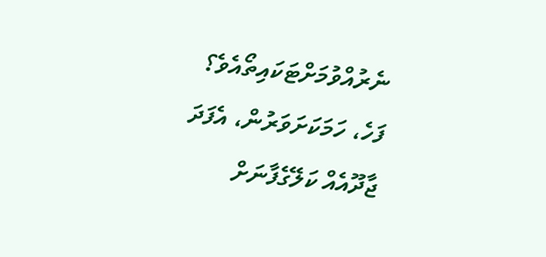ނެރުއްވުމަށްޓަކައިތޯއެވެ؟
ފަހެ، ހަމަކަށަވަރުން، އެފަދަ ޖާދޫއެއް ކަލޭގެފާނަށް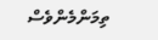ތިމަންމެންވެސް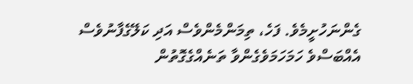ގެންނަހުށީމެވެ. ފަހެ، ތިމަންމެންވެސް އަދި ކަލޭގެފާނުވެސް އެއްބަސްވެ ހަމަހަމަވެގެންވާ ތަނެއްގެގޮތުން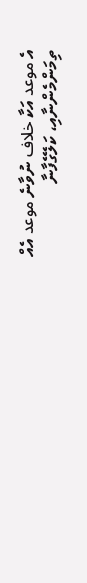އެ موعد އަކާ خلاف ނުވާނެ موعد އެއް ތިމަންމެންނާއި، ކަލޭގެފާނާ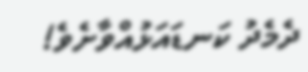ދެމެދު ކަނޑައަޅުއްވާށެވެ!